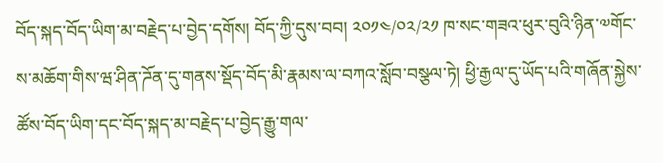བོད་སྐད་བོད་ཡིག་མ་བརྗེད་པ་བྱེད་དགོས། བོད་ཀྱི་དུས་བབ། ༢༠༡༤/༠༢/༢༡ ཁ་སང་གཟའ་ཕུར་བུའི་ཉིན་༧གོང་ས་མཆོག་གིས་ཝ་ཤིན་ཌོན་དུ་གནས་སྡོད་བོད་མི་རྣམས་ལ་བཀའ་སློབ་བསྩལ་ཏེ། ཕྱི་རྒྱལ་དུ་ཡོད་པའི་གཞོན་སྐྱེས་ཚོས་བོད་ཡིག་དང་བོད་སྐད་མ་བརྗེད་པ་བྱེད་རྒྱུ་གལ་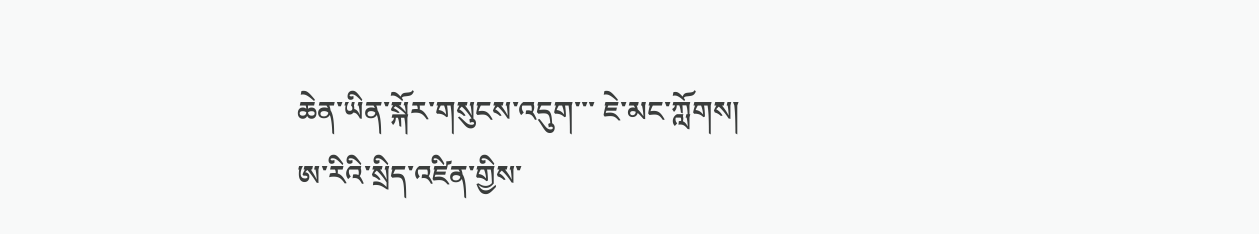ཆེན་ཡིན་སྐོར་གསུངས་འདུག་་་ ཇེ་མང་ཀློགས།
ཨ་རིའི་སྲིད་འཛིན་གྱིས་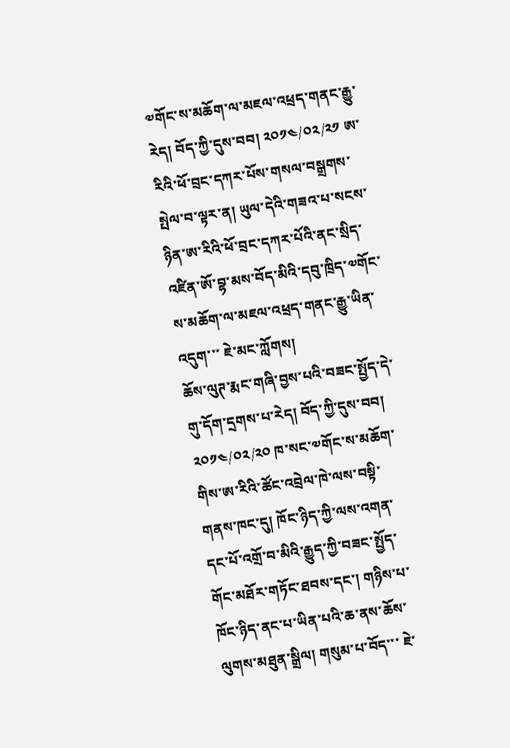༧གོང་ས་མཆོག་ལ་མཇལ་འཕྲད་གནང་རྒྱུ་རེད། བོད་ཀྱི་དུས་བབ། ༢༠༡༤/༠༢/༢༡ ཨ་རིའི་ཕོ་བྲང་དཀར་པོས་གསལ་བསྒྲགས་སྤེལ་བ་ལྟར་ན། ཡུལ་དེའི་གཟའ་པ་སངས་ཉིན་ཨ་རིའི་ཕོ་བྲང་དཀར་པོའི་ནང་སྲིད་འཛིན་ཨོ་བྷ་མས་བོད་མིའི་དབུ་ཁྲིད་༧གོང་ས་མཆོག་ལ་མཇལ་འཕྲད་གནང་རྒྱུ་ཡིན་འདུག་་་ ཇེ་མང་ཀློགས།
ཆོས་ལུཊ་རྨང་གཞི་བྱས་པའི་བཟང་སྤྱོད་དེ་གུ་དོག་དྲགས་པ་རེད། བོད་ཀྱི་དུས་བབ། ༢༠༡༤/༠༢/༢༠ ཁ་སང་༧གོང་ས་མཆོག་གིས་ཨ་རིའི་ཚོང་འབྲེལ་ཁེ་ལས་བསྟི་གནས་ཁང་དུ། ཁོང་ཉིད་ཀྱི་ལས་འགན་དང་པོ་འགྲོ་བ་མིའི་རྒྱུད་ཀྱི་བཟང་སྤྱོད་གོང་མཐོར་གཏོང་ཐབས་དང་། གཉིས་པ་ཁོང་ཉིད་ནང་པ་ཡིན་པའི་ཆ་ནས་ཆོས་ལུགས་མཐུན་སྒྲིལ། གསུམ་པ་བོད་་་ ཇེ་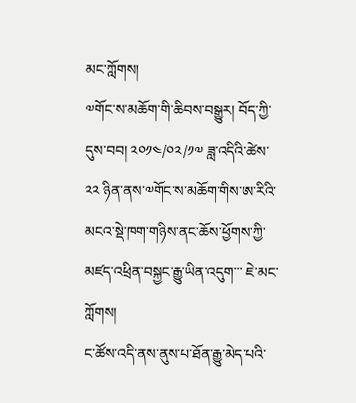མང་ཀློགས།
༧གོང་ས་མཆོག་གི་ཆིབས་བསྒྱུར། བོད་ཀྱི་དུས་བབ། ༢༠༡༤/༠༢/༡༧ ཟླ་འདིའི་ཚེས་ ༢༢ ཉིན་ནས་༧གོང་ས་མཆོག་གིས་ཨ་རིའི་མངའ་སྡེ་ཁག་གཉིས་ནང་ཆོས་ཕྱོགས་ཀྱི་མཛད་འཕྲིན་བསྐྱང་རྒྱུ་ཡིན་འདུག་་་ ཇེ་མང་ཀློགས།
ང་ཚོས་འདི་ནས་ནུས་པ་ཐོན་རྒྱུ་མེད་པའི་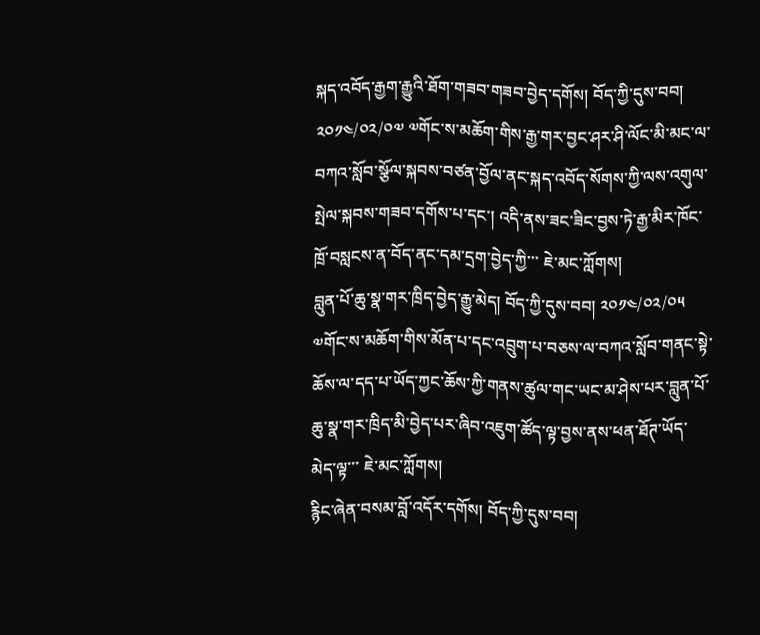སྐད་འབོད་རྒྱག་རྒྱུའི་ཐོག་གཟབ་གཟབ་བྱེད་དགོས། བོད་ཀྱི་དུས་བབ། ༢༠༡༤/༠༢/༠༧ ༧གོང་ས་མཆོག་གིས་རྒྱ་གར་བྱང་ཤར་ཤི་ལོང་མི་མང་ལ་བཀའ་སློབ་སྩོལ་སྐབས་བཙན་བྱོལ་ནང་སྐད་འབོད་སོགས་ཀྱི་ལས་འགུལ་སྤེལ་སྐབས་གཟབ་དགོས་པ་དང་། འདི་ནས་ཟང་ཟིང་བྱས་ཏེ་རྒྱ་མིར་ཁོང་ཁྲོ་བསླངས་ན་བོད་ནང་དམ་དྲག་བྱེད་ཀྱི་་་ ཇེ་མང་ཀློགས།
བླུན་པོ་ཆུ་སྣ་གར་ཁྲིད་བྱེད་རྒྱུ་མེད། བོད་ཀྱི་དུས་བབ། ༢༠༡༤/༠༢/༠༥ ༧གོང་ས་མཆོག་གིས་མོན་པ་དང་འབྲུག་པ་བཅས་ལ་བཀའ་སློབ་གནང་སྟེ་ཆོས་ལ་དད་པ་ཡོད་ཀྱང་ཆོས་ཀྱི་གནས་ཚུལ་གང་ཡང་མ་ཤེས་པར་བླུན་པོ་ཆུ་སྣ་གར་ཁྲིད་མི་བྱེད་པར་ཞིབ་འཇུག་ཚོད་ལྟ་བྱས་ནས་ཕན་ཐོཊ་ཡོད་མེད་ལྟ་་་ ཇེ་མང་ཀློགས།
རྙིང་ཞེན་བསམ་བློ་འདོར་དགོས། བོད་ཀྱི་དུས་བབ།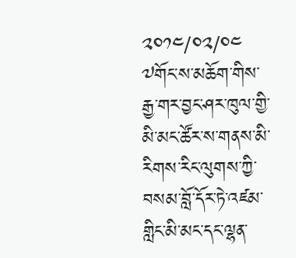༢༠༡༤/༠༢/༠༤ ༧གོང་ས་མཆོག་གིས་རྒྱ་གར་བྱང་ཤར་ཁུལ་གྱི་མི་མང་ཚོར་ས་གནས་མི་རིགས་རིང་ལུགས་ཀྱི་བསམ་བློ་དོར་ཏེ་འཛམ་གླིང་མི་མང་དང་ལྷན་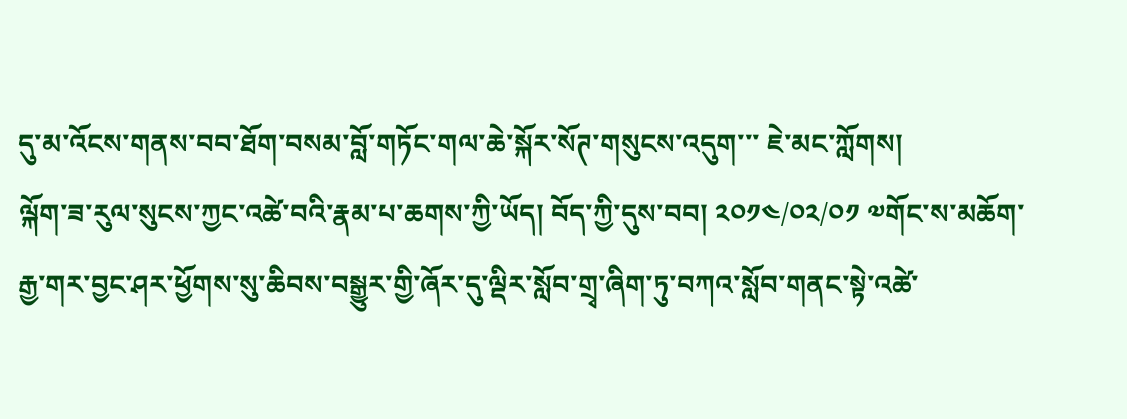དུ་མ་འོངས་གནས་བབ་ཐོག་བསམ་བློ་གཏོང་གལ་ཆེ་སྐོར་སོཊ་གསུངས་འདུག་་་ ཇེ་མང་ཀློགས།
ལྐོག་ཟ་རུལ་སུངས་ཀྱང་འཚེ་བའི་རྣམ་པ་ཆགས་ཀྱི་ཡོད། བོད་ཀྱི་དུས་བབ། ༢༠༡༤/༠༢/༠༡ ༧གོང་ས་མཆོག་རྒྱ་གར་བྱང་ཤར་ཕྱོགས་སུ་ཆིབས་བསྒྱུར་གྱི་ཞོར་དུ་ལྡིར་སློབ་གྲྭ་ཞིག་ཏུ་བཀའ་སློབ་གནང་སྟེ་འཚེ་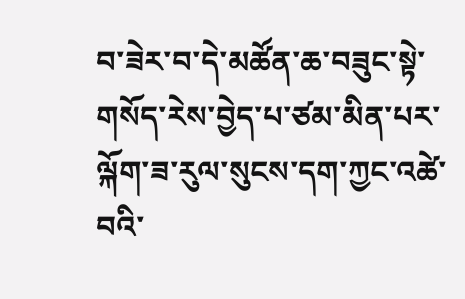བ་ཟེར་བ་དེ་མཚོན་ཆ་བཟུང་སྟེ་གསོད་རེས་བྱེད་པ་ཙམ་མིན་པར་ལྐོག་ཟ་རུལ་སུངས་དག་ཀྱང་འཚེ་བའི་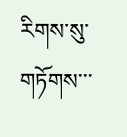རིགས་སུ་གཏོགས་་་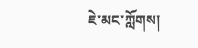ཇེ་མང་ཀློགས།